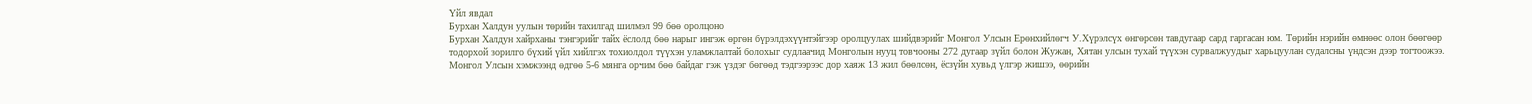Үйл явдал
Бурхан Халдун уулын төрийн тахилгад шилмэл 99 бөө оролцоно
Бурхан Халдун хайрханы тэнгэрийг тайх ёслолд бөө нарыг ингэж өргөн бүрэлдэхүүнтэйгээр оролцуулах шийдвэрийг Монгол Улсын Ерөнхийлөгч У.Хүрэлсүх өнгөрсөн тавдугаар сард гаргасан юм. Төрийн нэрийн өмнөөс олон бөөгөөр тодорхой зорилго бүхий үйл хийлгэх тохиолдол түүхэн уламжлалтай болохыг судлаачид Монголын нууц товчооны 272 дугаар зүйл болон Жужан, Хятан улсын тухай түүхэн сурвалжуудыг харьцуулан судалсны үндсэн дээр тогтоожээ.
Монгол Улсын хэмжээнд өдгөө 5-6 мянга орчим бөө байдаг гэж үздэг бөгөөд тэдгээрээс дор хаяж 13 жил бөөлсөн, ёсзүйн хувьд үлгэр жишээ, өөрийн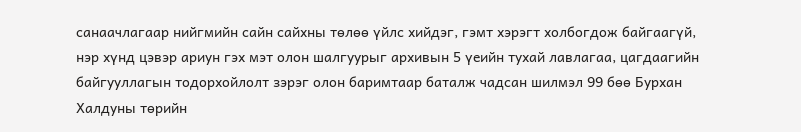санаачлагаар нийгмийн сайн сайхны төлөө үйлс хийдэг, гэмт хэрэгт холбогдож байгаагүй, нэр хүнд цэвэр ариун гэх мэт олон шалгуурыг архивын 5 үеийн тухай лавлагаа, цагдаагийн байгууллагын тодорхойлолт зэрэг олон баримтаар баталж чадсан шилмэл 99 бөө Бурхан Халдуны төрийн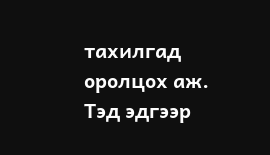тахилгад оролцох аж.
Тэд эдгээр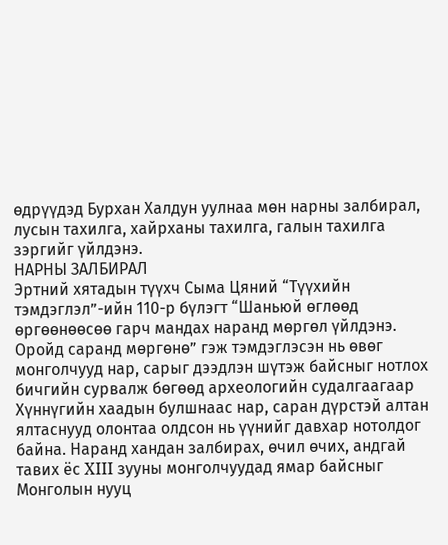өдрүүдэд Бурхан Халдун уулнаа мөн нарны залбирал, лусын тахилга, хайрханы тахилга, галын тахилга зэргийг үйлдэнэ.
НАРНЫ ЗАЛБИРАЛ
Эртний хятадын түүхч Сыма Цяний “Түүхийн тэмдэглэл”-ийн 110-р бүлэгт “Шаньюй өглөөд өргөөнөөсөө гарч мандах наранд мөргөл үйлдэнэ. Оройд саранд мөргөнө” гэж тэмдэглэсэн нь өвөг монголчууд нар, сарыг дээдлэн шүтэж байсныг нотлох бичгийн сурвалж бөгөөд археологийн судалгаагаар Хүннүгийн хаадын булшнаас нар, саран дүрстэй алтан ялтаснууд олонтаа олдсон нь үүнийг давхар нотолдог байна. Наранд хандан залбирах, өчил өчих, андгай тавих ёс XIII зууны монголчуудад ямар байсныг Монголын нууц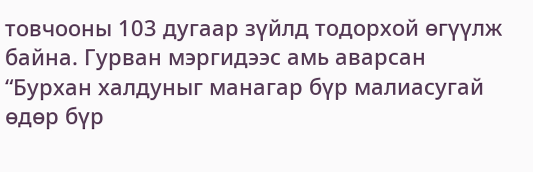товчооны 103 дугаар зүйлд тодорхой өгүүлж байна. Гурван мэргидээс амь аварсан “Бурхан халдуныг манагар бүр малиасугай өдөр бүр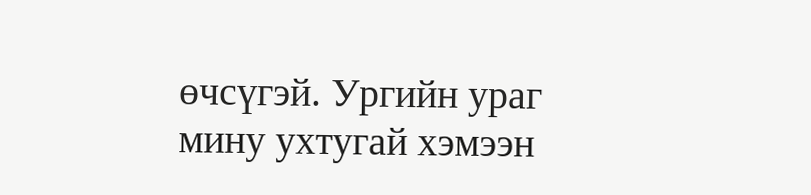өчсүгэй. Ургийн ураг мину ухтугай хэмээн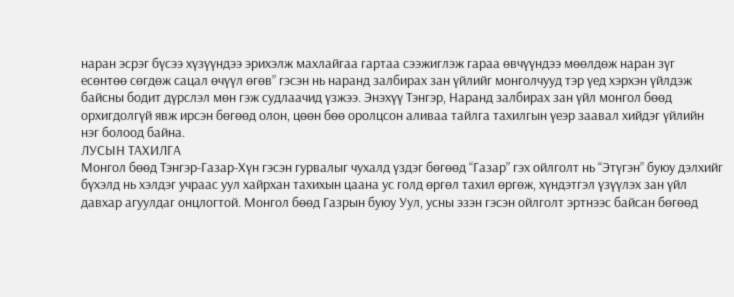наран эсрэг бүсээ хүзүүндээ эрихэлж махлайгаа гартаа сээжиглэж гараа өвчүүндээ мөөлдөж наран зүг есөнтөө сөгдөж сацал өчүүл өгөв” гэсэн нь наранд залбирах зан үйлийг монголчууд тэр үед хэрхэн үйлдэж байсны бодит дүрслэл мөн гэж судлаачид үзжээ. Энэхүү Тэнгэр, Наранд залбирах зан үйл монгол бөөд орхигдолгүй явж ирсэн бөгөөд олон, цөөн бөө оролцсон аливаа тайлга тахилгын үеэр заавал хийдэг үйлийн нэг болоод байна.
ЛУСЫН ТАХИЛГА
Монгол бөөд Тэнгэр-Газар-Хүн гэсэн гурвалыг чухалд үздэг бөгөөд “Газар” гэх ойлголт нь “Этүгэн” буюу дэлхийг бүхэлд нь хэлдэг учраас уул хайрхан тахихын цаана ус голд өргөл тахил өргөж, хүндэтгэл үзүүлэх зан үйл давхар агуулдаг онцлогтой. Монгол бөөд Газрын буюу Уул, усны эзэн гэсэн ойлголт эртнээс байсан бөгөөд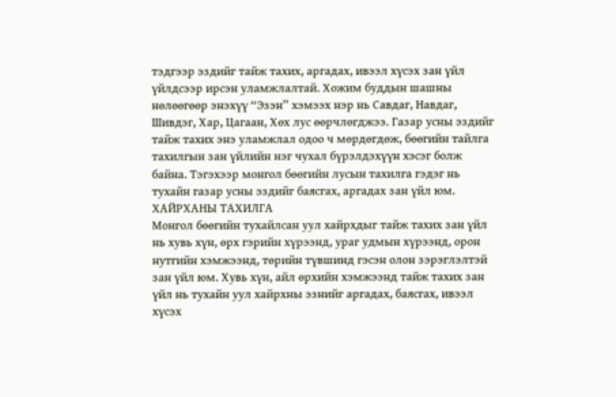тэдгээр эздийг тайж тахих, аргадах, ивээл хүсэх зан үйл үйлдсээр ирсэн уламжлалтай. Хожим буддын шашны нөлөөгөөр энэхүү “Эзэн” хэмээх нэр нь Савдаг, Навдаг, Шивдэг, Хар, Цагаан, Хөх лус өөрчлөгджээ. Газар усны эздийг тайж тахих энэ уламжлал одоо ч мөрдөгдөж, бөөгийн тайлга тахилгын зан үйлийн нэг чухал бүрэлдэхүүн хэсэг болж байна. Тэгэхээр монгол бөөгийн лусын тахилга гэдэг нь тухайн газар усны эздийг баясгах, аргадах зан үйл юм.
ХАЙРХАНЫ ТАХИЛГА
Монгол бөөгийн тухайлсан уул хайрхдыг тайж тахих зан үйл нь хувь хүн, өрх гэрийн хүрээнд, ураг удмын хүрээнд, орон нутгийн хэмжээнд, төрийн түвшинд гэсэн олон зэрэглэлтэй зан үйл юм. Хувь хүн, айл өрхийн хэмжээнд тайж тахих зан үйл нь тухайн уул хайрхны эзнийг аргадах, баясгах, ивээл хүсэх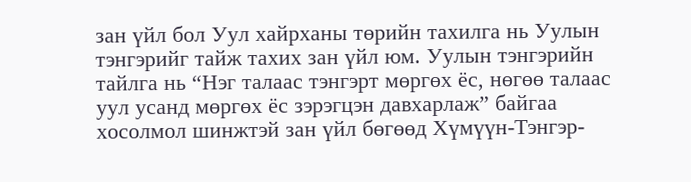зан үйл бол Уул хайрханы төрийн тахилга нь Уулын тэнгэрийг тайж тахих зан үйл юм. Уулын тэнгэрийн тайлга нь “Нэг талаас тэнгэрт мөргөх ёс, нөгөө талаас уул усанд мөргөх ёс зэрэгцэн давхарлаж” байгаа хосолмол шинжтэй зан үйл бөгөөд Хүмүүн-Тэнгэр-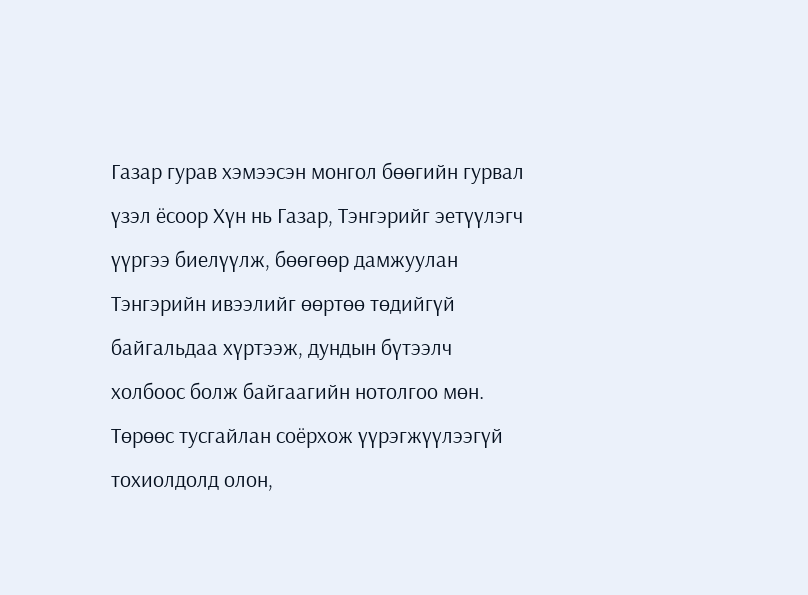Газар гурав хэмээсэн монгол бөөгийн гурвал үзэл ёсоор Хүн нь Газар, Тэнгэрийг эетүүлэгч үүргээ биелүүлж, бөөгөөр дамжуулан Тэнгэрийн ивээлийг өөртөө төдийгүй байгальдаа хүртээж, дундын бүтээлч холбоос болж байгаагийн нотолгоо мөн.
Төрөөс тусгайлан соёрхож үүрэгжүүлээгүй тохиолдолд олон,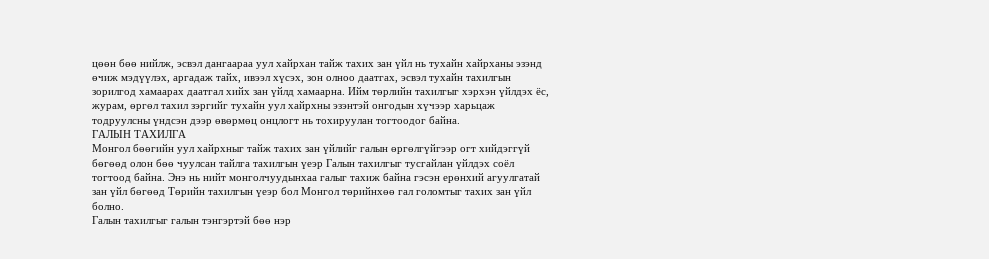цөөн бөө нийлж, эсвэл дангаараа уул хайрхан тайж тахих зан үйл нь тухайн хайрханы эзэнд өчиж мэдүүлэх, аргадаж тайх, ивээл хүсэх, зон олноо даатгах, эсвэл тухайн тахилгын зорилгод хамаарах даатгал хийх зан үйлд хамаарна. Ийм төрлийн тахилгыг хэрхэн үйлдэх ёс, журам, өргөл тахил зэргийг тухайн уул хайрхны эзэнтэй онгодын хүчээр харьцаж тодруулсны үндсэн дээр өвөрмөц онцлогт нь тохируулан тогтоодог байна.
ГАЛЫН ТАХИЛГА
Монгол бөөгийн уул хайрхныг тайж тахих зан үйлийг галын өргөлгүйгээр огт хийдэггүй бөгөөд олон бөө чуулсан тайлга тахилгын үеэр Галын тахилгыг тусгайлан үйлдэх соёл тогтоод байна. Энэ нь нийт монголчуудынхаа галыг тахиж байна гэсэн ерөнхий агуулгатай зан үйл бөгөөд Төрийн тахилгын үеэр бол Монгол төрийнхөө гал голомтыг тахих зан үйл болно.
Галын тахилгыг галын тэнгэртэй бөө нэр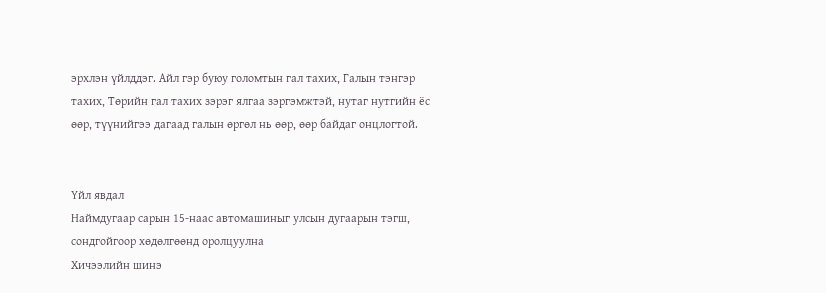эрхлэн үйлддэг. Айл гэр буюу голомтын гал тахих, Галын тэнгэр тахих, Төрийн гал тахих зэрэг ялгаа зэргэмжтэй, нутаг нутгийн ёс өөр, түүнийгээ дагаад галын өргөл нь өөр, өөр байдаг онцлогтой.


Үйл явдал
Наймдугаар сарын 15-наас автомашиныг улсын дугаарын тэгш, сондгойгоор хөдөлгөөнд оролцуулна
Хичээлийн шинэ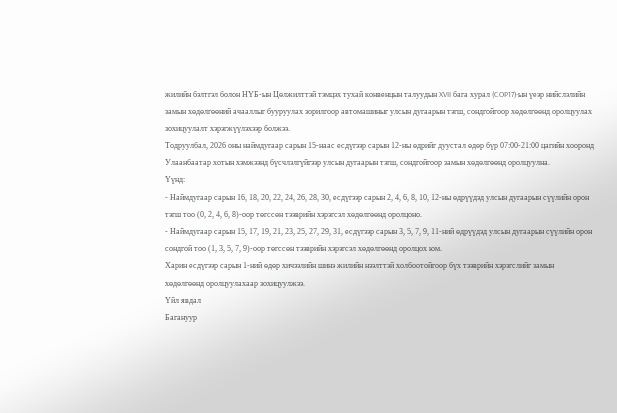жилийн бэлтгэл болон НҮБ-ын Цөлжилттэй тэмцэх тухай конвенцын талуудын XVII бага хурал (COP17)-ын үеэр нийслэлийн замын хөдөлгөөний ачааллыг бууруулах зорилгоор автомашиныг улсын дугаарын тэгш, сондгойгоор хөдөлгөөнд оролцуулах зохицуулалт хэрэгжүүлэхээр болжээ.
Тодруулбал, 2026 оны наймдугаар сарын 15-наас есдүгээр сарын 12-ны өдрийг дуустал өдөр бүр 07:00-21:00 цагийн хооронд Улаанбаатар хотын хэмжээнд бүсчлэлгүйгээр улсын дугаарын тэгш, сондгойгоор замын хөдөлгөөнд оролцуулна.
Үүнд:
- Наймдугаар сарын 16, 18, 20, 22, 24, 26, 28, 30, есдүгээр сарын 2, 4, 6, 8, 10, 12-ны өдрүүдэд улсын дугаарын сүүлийн орон тэгш тоо (0, 2, 4, 6, 8)-оор төгссөн тээврийн хэрэгсэл хөдөлгөөнд оролцоно.
- Наймдугаар сарын 15, 17, 19, 21, 23, 25, 27, 29, 31, есдүгээр сарын 3, 5, 7, 9, 11-ний өдрүүдэд улсын дугаарын сүүлийн орон сондгой тоо (1, 3, 5, 7, 9)-оор төгссөн тээврийн хэрэгсэл хөдөлгөөнд оролцох юм.
Харин есдүгээр сарын 1-ний өдөр хичээлийн шинэ жилийн нээлттэй холбоотойгоор бүх тээврийн хэрэгслийг замын хөдөлгөөнд оролцуулахаар зохицуулжээ.
Үйл явдал
Багануур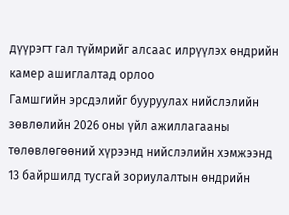дүүрэгт гал түймрийг алсаас илрүүлэх өндрийн камер ашиглалтад орлоо
Гамшгийн эрсдэлийг бууруулах нийслэлийн зөвлөлийн 2026 оны үйл ажиллагааны төлөвлөгөөний хүрээнд нийслэлийн хэмжээнд 13 байршилд тусгай зориулалтын өндрийн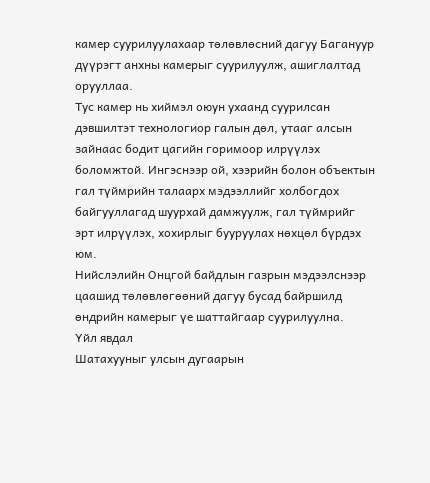камер суурилуулахаар төлөвлөсний дагуу Багануур дүүрэгт анхны камерыг суурилуулж, ашиглалтад орууллаа.
Тус камер нь хиймэл оюун ухаанд суурилсан дэвшилтэт технологиор галын дөл, утааг алсын зайнаас бодит цагийн горимоор илрүүлэх боломжтой. Ингэснээр ой, хээрийн болон объектын гал түймрийн талаарх мэдээллийг холбогдох байгууллагад шуурхай дамжуулж, гал түймрийг эрт илрүүлэх, хохирлыг бууруулах нөхцөл бүрдэх юм.
Нийслэлийн Онцгой байдлын газрын мэдээлснээр цаашид төлөвлөгөөний дагуу бусад байршилд өндрийн камерыг үе шаттайгаар суурилуулна.
Үйл явдал
Шатахууныг улсын дугаарын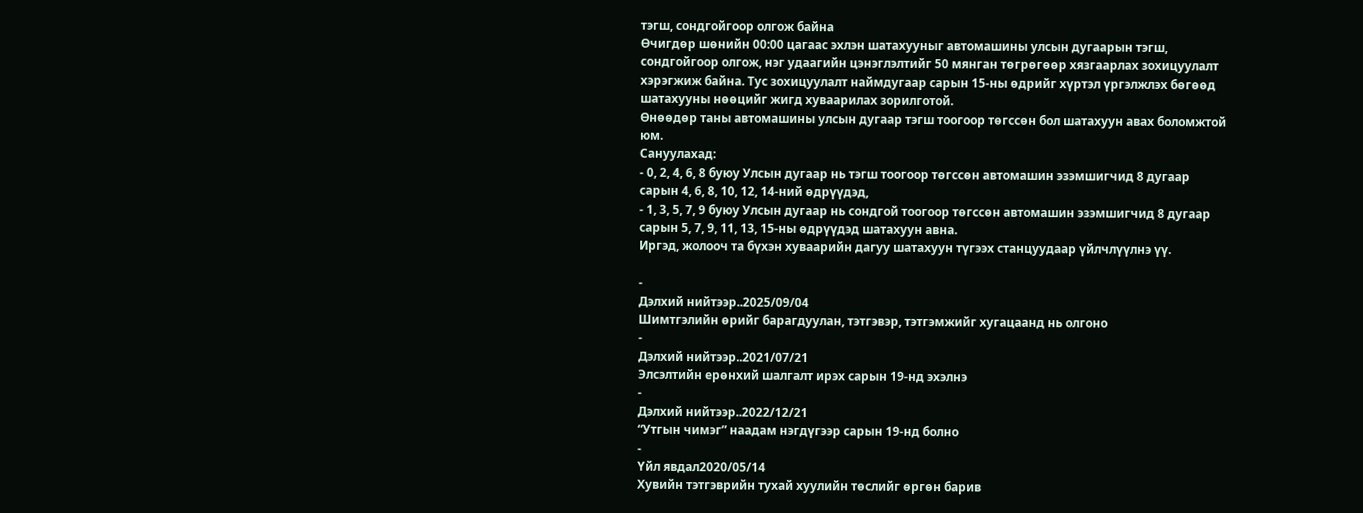тэгш, сондгойгоор олгож байна
Өчигдөр шөнийн 00:00 цагаас эхлэн шатахууныг автомашины улсын дугаарын тэгш, сондгойгоор олгож, нэг удаагийн цэнэглэлтийг 50 мянган төгрөгөөр хязгаарлах зохицуулалт хэрэгжиж байна. Тус зохицуулалт наймдугаар сарын 15-ны өдрийг хүртэл үргэлжлэх бөгөөд шатахууны нөөцийг жигд хуваарилах зорилготой.
Өнөөдөр таны автомашины улсын дугаар тэгш тоогоор төгссөн бол шатахуун авах боломжтой юм.
Сануулахад:
- 0, 2, 4, 6, 8 буюу Улсын дугаар нь тэгш тоогоор төгссөн автомашин эзэмшигчид 8 дугаар сарын 4, 6, 8, 10, 12, 14-ний өдрүүдэд,
- 1, 3, 5, 7, 9 буюу Улсын дугаар нь сондгой тоогоор төгссөн автомашин эзэмшигчид 8 дугаар сарын 5, 7, 9, 11, 13, 15-ны өдрүүдэд шатахуун авна.
Иргэд, жолооч та бүхэн хуваарийн дагуу шатахуун түгээх станцуудаар үйлчлүүлнэ үү.

-
Дэлхий нийтээр..2025/09/04
Шимтгэлийн өрийг барагдуулан, тэтгэвэр, тэтгэмжийг хугацаанд нь олгоно
-
Дэлхий нийтээр..2021/07/21
Элсэлтийн ерөнхий шалгалт ирэх сарын 19-нд эхэлнэ
-
Дэлхий нийтээр..2022/12/21
“Утгын чимэг” наадам нэгдүгээр сарын 19-нд болно
-
Үйл явдал2020/05/14
Хувийн тэтгэврийн тухай хуулийн төслийг өргөн барив